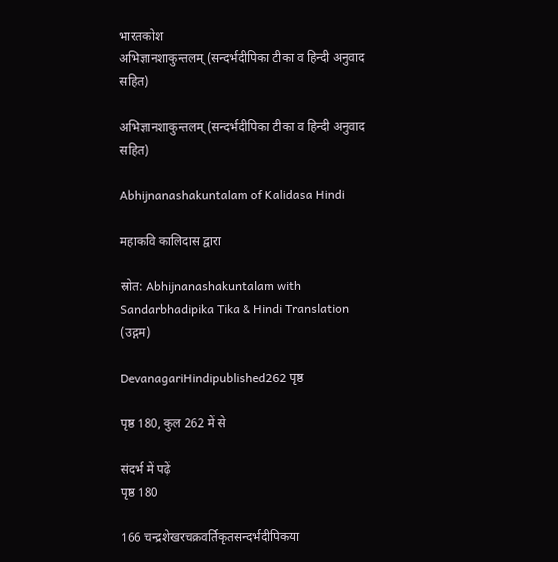भारतकोश
अभिज्ञानशाकुन्तलम् (सन्दर्भदीपिका टीका व हिन्दी अनुवाद सहित)

अभिज्ञानशाकुन्तलम् (सन्दर्भदीपिका टीका व हिन्दी अनुवाद सहित)

Abhijnanashakuntalam of Kalidasa Hindi

महाकवि कालिदास द्वारा

स्रोत: Abhijnanashakuntalam with Sandarbhadipika Tika & Hindi Translation (उद्गम)

DevanagariHindipublished262 पृष्ठ

पृष्ठ 180, कुल 262 में से

संदर्भ में पढ़ें
पृष्ठ 180

166 चन्द्रशेखरचक्रवर्तिकृतसन्दर्भदीपिकया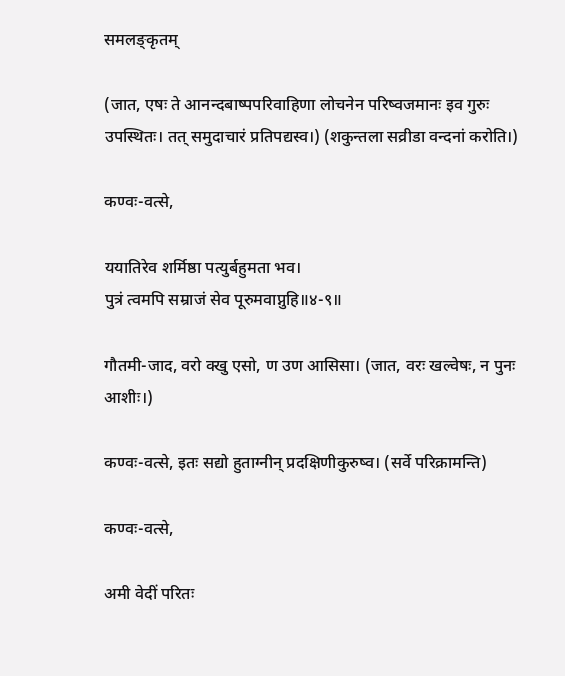समलङ्कृतम्

(जात, एषः ते आनन्दबाष्पपरिवाहिणा लोचनेन परिष्वजमानः इव गुरुः उपस्थितः। तत् समुदाचारं प्रतिपद्यस्व।) (शकुन्तला सव्रीडा वन्दनां करोति।)

कण्वः-वत्से,

ययातिरेव शर्मिष्ठा पत्युर्बहुमता भव।
पुत्रं त्वमपि सम्राजं सेव पूरुमवाप्नुहि॥४-९॥

गौतमी-जाद, वरो क्खु एसो, ण उण आसिसा। (जात, वरः खल्वेषः, न पुनः आशीः।)

कण्वः-वत्से, इतः सद्यो हुताग्नीन् प्रदक्षिणीकुरुष्व। (सर्वे परिक्रामन्ति)

कण्वः-वत्से,

अमी वेदीं परितः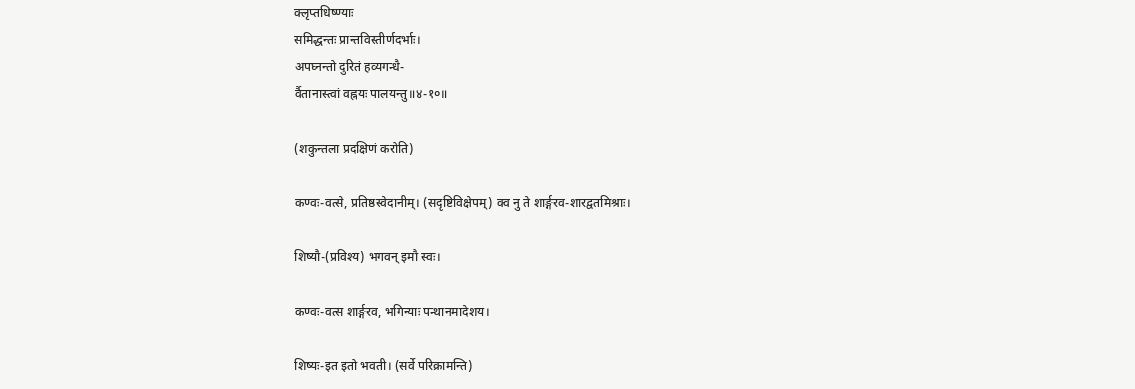क्लृप्तधिष्ण्याः
समिद्धन्तः प्रान्तविस्तीर्णदर्भाः।
अपघ्नन्तो दुरितं हव्यगन्धै-
र्वैतानास्त्वां वह्नयः पालयन्तु॥४-१०॥

(शकुन्तला प्रदक्षिणं करोति)

कण्वः-वत्से, प्रतिष्ठस्वेदानीम्। (सदृष्टिविक्षेपम्) क्व नु ते शार्ङ्गरव-शारद्वतमिश्राः।

शिष्यौ-(प्रविश्य) भगवन् इमौ स्वः।

कण्वः-वत्स शार्ङ्गरव, भगिन्याः पन्थानमादेशय।

शिष्यः-इत इतो भवती। (सर्वे परिक्रामन्ति)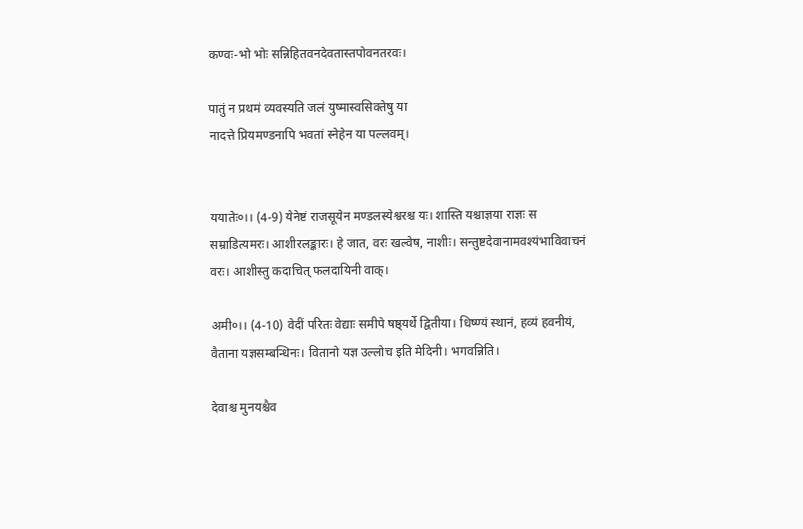कण्वः-भो भोः सन्निहितवनदेवतास्तपोवनतरवः।

पातुं न प्रथमं व्यवस्यति जलं युष्मास्वसिक्तेषु या
नादत्ते प्रियमण्डनापि भवतां स्नेहेन या पल्लवम्।


ययातेः०।। (4-9) येनेष्टं राजसूयेन मण्डलस्येश्वरश्च यः। शास्ति यश्चाज्ञया राज्ञः स सम्राडित्यमरः। आशीरलङ्कारः। हे जात, वरः खल्वेष, नाशीः। सन्तुष्टदेवानामवश्यंभाविवाचनं वरः। आशीस्तु कदाचित् फलदायिनी वाक्।

अमी०।। (4-10) वेदीं परितः वेद्याः समीपे षष्ठ्यर्थे द्वितीया। धिष्ण्यं स्थानं, हव्यं हवनीयं, वैताना यज्ञसम्बन्धिनः। वितानो यज्ञ उल्लोच इति मेदिनी। भगवन्निति।

देवाश्च मुनयश्चैव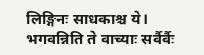लिङ्गिनः साधकाश्च ये।
भगवन्निति ते वाच्याः सर्वैर्वैः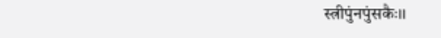स्त्रीपुंनपुंसकैः।।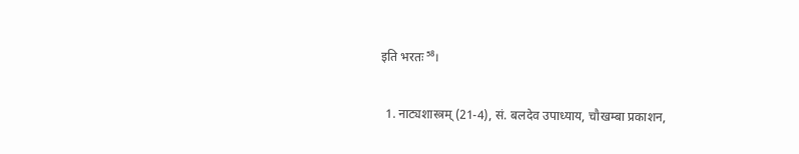इति भरतः⁵⁸।


  1. नाट्यशास्त्रम् (21-4), सं. बलदेव उपाध्याय, चौखम्बा प्रकाशन,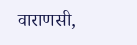वाराणसी,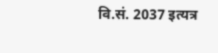वि.सं. 2037 इत्यत्र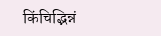किंचिद्भिन्नं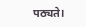पठ्यते।